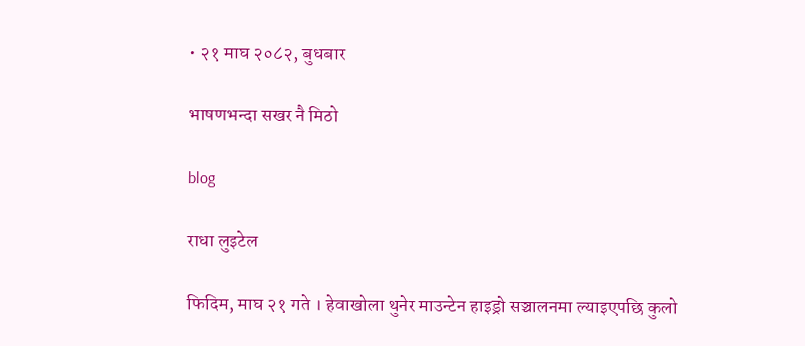• २१ माघ २०८२, बुधबार

भाषणभन्दा सखर नै मिठो

blog

राधा लुइटेल

फिदिम, माघ २१ गते । हेवाखोला थुनेर माउन्टेन हाइड्रो सञ्चालनमा ल्याइएपछि कुलो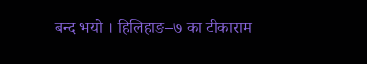बन्द भयो । हिलिहाङ–७ का टीकाराम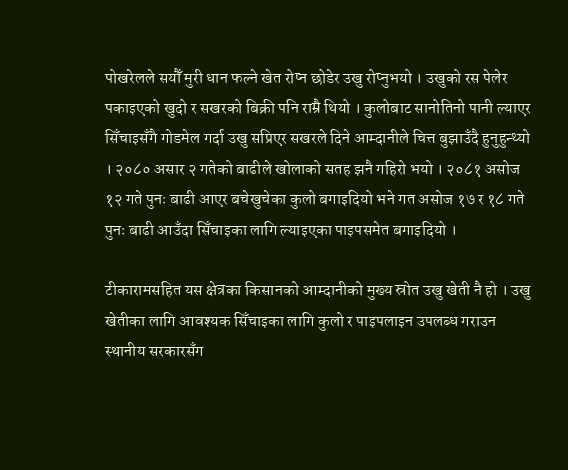पोखरेलले सयौँ मुरी धान फल्ने खेत रोप्न छोडेर उखु रोप्नुभयो । उखुको रस पेलेर पकाइएको खुदो र सखरको बिक्री पनि राम्रै थियो । कुलोबाट सानोतिनो पानी ल्याएर सिँचाइसँगै गोडमेल गर्दा उखु सप्रिएर सखरले दिने आम्दानीले चित्त बुझाउँदै हुनुहुन्थ्यो । २०८० असार २ गतेको बाढीले खोलाको सतह झनै गहिरो भयो । २०८१ असोज १२ गते पुनः बाढी आएर बचेखुचेका कुलो बगाइदियो भने गत असोज १७ र १८ गते पुनः बाढी आउँदा सिँचाइका लागि ल्याइएका पाइपसमेत बगाइदियो ।

टीकारामसहित यस क्षेत्रका किसानको आम्दानीको मुख्य स्रोत उखु खेती नै हो । उखु खेतीका लागि आवश्यक सिँचाइका लागि कुलो र पाइपलाइन उपलब्ध गराउन स्थानीय सरकारसँग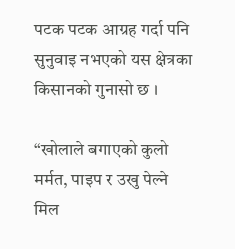पटक पटक आग्रह गर्दा पनि सुनुवाइ नभएको यस क्षेत्रका किसानको गुनासो छ ।

“खोलाले बगाएको कुलो मर्मत, पाइप र उखु पेल्ने मिल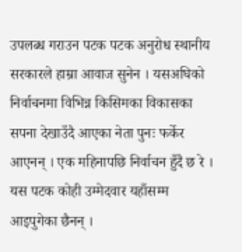उपलब्ध गराउन पटक पटक अनुरोध स्थानीय सरकारले हाम्रा आवाज सुनेन । यसअघिको निर्वाचनमा विभिन्न किसिमका विकासका सपना देखाउँदै आएका नेता पुनः फर्केर आएनन् । एक महिनापछि निर्वाचन हुँदै छ रे । यस पटक कोही उम्मेदवार यहाँसम्म आइपुगेका छैनन् ।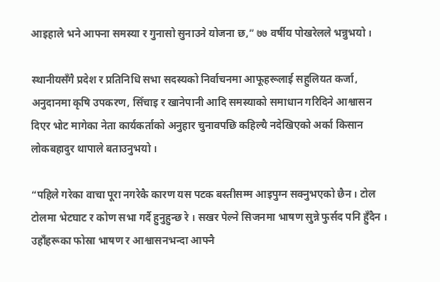आइहाले भने आफ्ना समस्या र गुनासो सुनाउने योजना छ,” ७७ वर्षीय पोखरेलले भन्नुभयो ।

स्थानीयसँगै प्रदेश र प्रतिनिधि सभा सदस्यको निर्वाचनमा आफूहरूलाई सहुलियत कर्जा, अनुदानमा कृषि उपकरण, सिँचाइ र खानेपानी आदि समस्याको समाधान गरिदिने आश्वासन दिएर भोट मागेका नेता कार्यकर्ताको अनुहार चुनावपछि कहिल्यै नदेखिएको अर्का किसान लोकबहादुर थापाले बताउनुभयो ।

“पहिले गरेका वाचा पूरा नगरेकै कारण यस पटक बस्तीसम्म आइपुग्न सक्नुभएको छैन । टोल टोलमा भेटघाट र कोण सभा गर्दै हुनुहुन्छ रे । सखर पेल्ने सिजनमा भाषण सुन्ने फुर्सद पनि हुँदैन । उहाँहरूका फोस्रा भाषण र आश्वासनभन्दा आफ्नै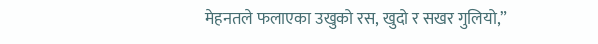मेहनतले फलाएका उखुको रस, खुदो र सखर गुलियो,”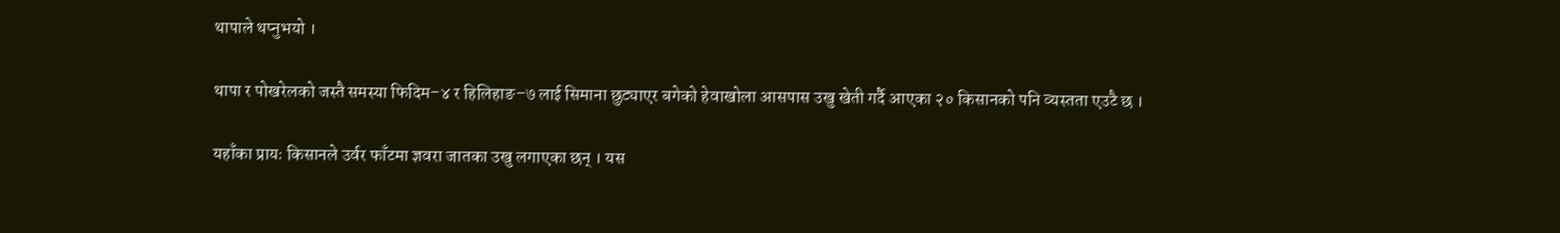थापाले थप्नुभयो ।

थापा र पोखरेलको जस्तै समस्या फिदिम–४ र हिलिहाङ–७ लाई सिमाना छुट्याएर बगेको हेवाखोला आसपास उखु खेती गर्दै आएका २० किसानको पनि व्यस्तता एउटै छ ।

यहाँका प्रायः किसानले उर्वर फाँटमा ज्ञवरा जातका उखु लगाएका छन् । यस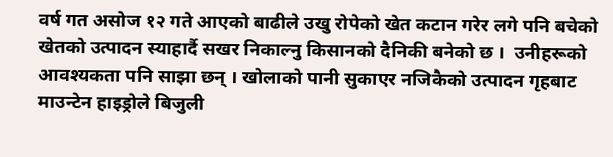वर्ष गत असोज १२ गते आएको बाढीले उखु रोपेको खेत कटान गरेर लगे पनि बचेको खेतको उत्पादन स्याहार्दै सखर निकाल्नु किसानको दैनिकी बनेको छ ।  उनीहरूको आवश्यकता पनि साझा छन् । खोलाको पानी सुकाएर नजिकैको उत्पादन गृहबाट माउन्टेन हाइड्रोले बिजुली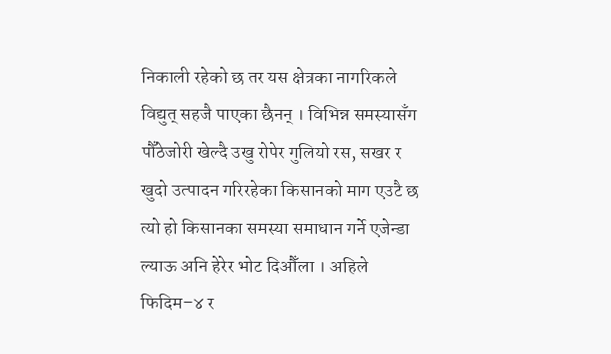निकाली रहेको छ तर यस क्षेत्रका नागरिकले विद्युत् सहजै पाएका छैनन् । विभिन्न समस्यासँग पौँठेजोरी खेल्दै उखु रोपेर गुलियो रस, सखर र खुदो उत्पादन गरिरहेका किसानको माग एउटै छ त्यो हो किसानका समस्या समाधान गर्ने एजेन्डा ल्याऊ अनि हेरेर भोट दिऔँला । अहिले फिदिम–४ र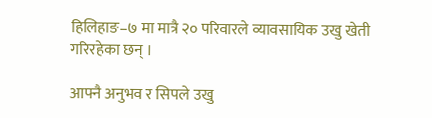हिलिहाङ–७ मा मात्रै २० परिवारले व्यावसायिक उखु खेती गरिरहेका छन् ।

आफ्नै अनुभव र सिपले उखु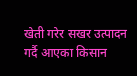खेती गरेर सखर उत्पादन गर्दै आएका किसान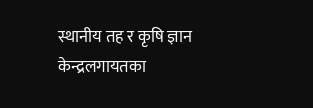स्थानीय तह र कृषि ज्ञान केन्द्रलगायतका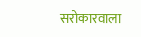सरोकारवाला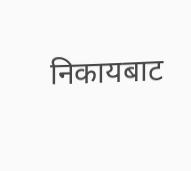निकायबाट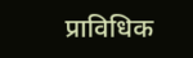प्राविधिक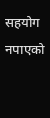सहयोग नपाएको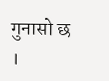गुनासो छ ।